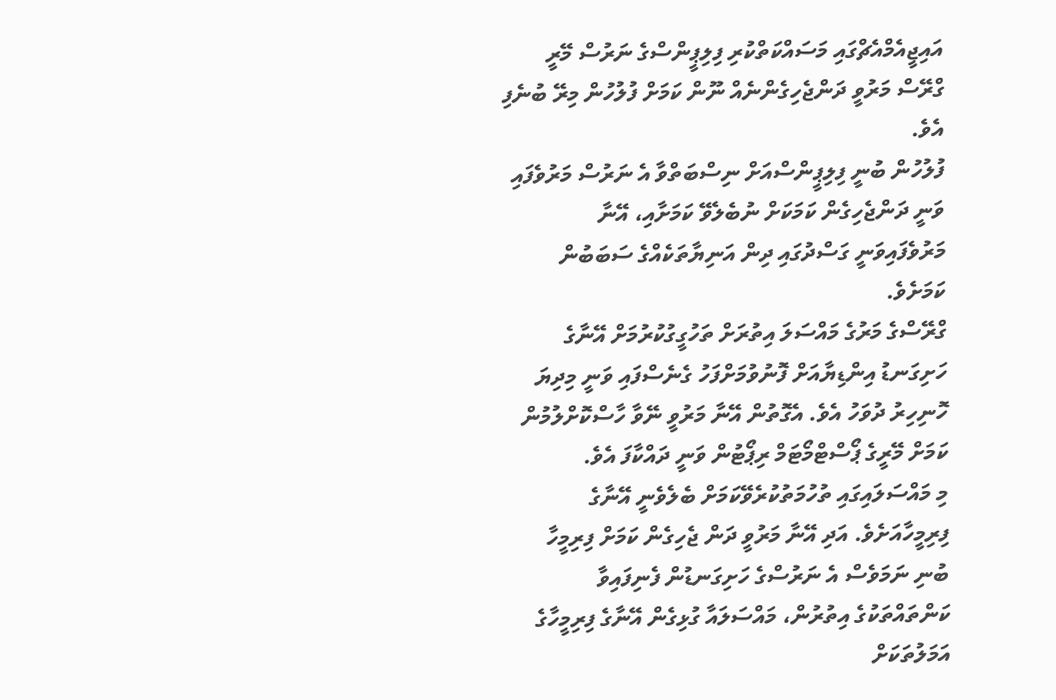އައިޖީއެމްއެޗްގައި މަސައްކަތްކުރި ފިލިޕީންސްގެ ނަރުސް މޭރީ ގްރޭސް މަރުވީ ދަންޖެހިގެންނެއް ނޫން ކަމަށް ފުލުހުން މިރޭ ބުނެފި އެވެ.
ފުލުހުން ބުނީ ފިލިޕީންސްއަށް ނިސްބަތްވާ އެ ނަރުސް މަރުވެފައި ވަނީ ދަންޖެހިގެން ކަމަކަށް ނުބެލެވޭ ކަމަށާއި، އޭނާ މަރުވެފައިވަނީ ގަސްދުގައި ދިން އަނިޔާތަކެއްގެ ސަބަބުން ކަމަށެވެ.
ގްރޭސްގެ މަރުގެ މައްސަލަ އިތުރަށް ތަހުގީގުކުރުމަށް އޭނާގެ ހަށިގަނޑު އިންޑިޔާއަށް ފޮނުވުމަށްފަހު ގެނެސްފައި ވަނީ މިދިޔަ ހޮނިހިރު ދުވަހު އެވެ. އެގޮތުން އޭނާ މަރުވީ ނޭވާ ހާސްކޮށްލުމުން ކަމަށް މޭރީގެ ޕޯސްޓްމޯޓަމް ރިޕޯޓުން ވަނީ ދައްކާފަ އެވެ.
މި މައްސަލައިގައި ތުހުމަތުކުރެވޭކަމަށް ބެލެވެނީ އޭނާގެ ފިރިމީހާއަށެވެ. އަދި އޭނާ މަރުވީ ދަން ޖެހިގެން ކަމަށް ފިރިމީހާ ބުނި ނަމަވެސް އެ ނަރުސްގެ ހަށިގަނޑުން ފެނިފައިވާ ކަންތައްތަކުގެ އިތުރުން، މައްސަލައާ ގުޅިގެން އޭނާގެ ފިރިމީހާގެ އަމަލުތަކަށް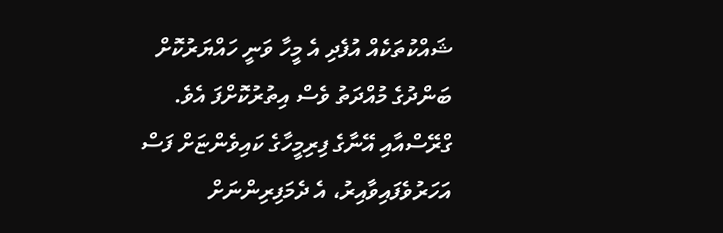ޝައްކުތަކެއް އުފެދި އެ މީހާ ވަނީ ހައްޔަރުކޮށް ބަންދުގެ މުއްދަތު ވެސް އިތުރުކޮށްފަ އެވެ.
ގްރޭސްއާއި އޭނާގެ ފިރިމީހާގެ ކައިވެންޏަށް ފަސް އަހަރުވެފައިވާއިރު، އެ ދެމަފިރިންނަށް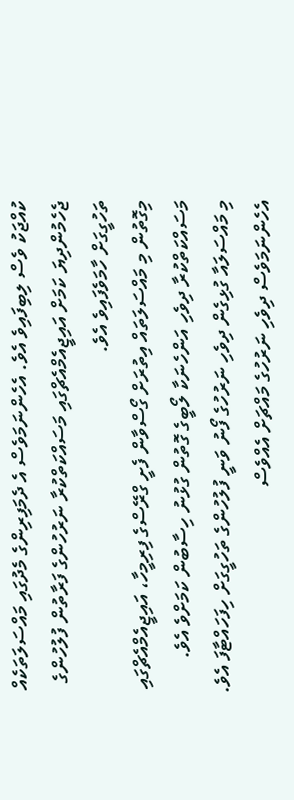ކުއްޖަކު ވެސް ލިބިފައިވެ އެވެ. އެހެންނަމަވެސް އެ ދެމަފިރިންގެ މެދުގައި މައްސަލަތަކެއް ޖެހެމުންދިޔަ ކަމަށް އައިޖީއެމްއެޗްގައި މަސައްކަތްކުރާ ނަރުހުންގެ ފަރާތުން ފުލުހުންގެ ތަހުގީގަށް ހާމަވެފައިވެ އެވެ.
މިގޮތުން މި މައްސަލަތައް އިތުރަށް ގޯސްވާން ފެށީ ގްރޭސްގެ ފިރިމީހާ، އައިޖީއެމްއެޗްގައި މަސައްކަތްކުރާ ދިވެހި އަންހެނަކާ ލޯބީގެ ގޮތުން ގުޅުނު ހިސާބުން ކަމަށްވެ އެވެ.
މި މައްސަލައާ ގުޅިގެން ދިވެހި ނަރުހުގެ ފޯނު ވަނީ ފުލުހުންގެ ތަހުގީގަށް ހިފަހައްޓާފަ އެވެ. އެހެންނަމަވެސް ދިވެހި ނަރުހުގެ މައްޗަށް އެއްވެސް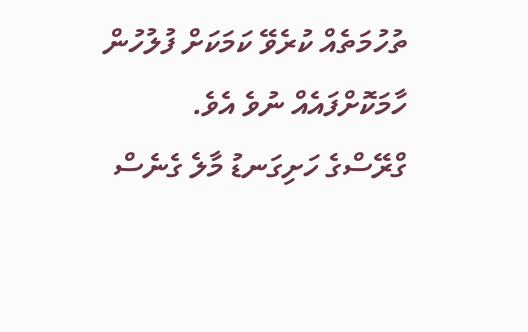ތުހުމަތެއް ކުރެވޭ ކަމަކަށް ފުލުހުން ހާމަކޮށްފައެއް ނުވެ އެވެ.
ގްރޭސްގެ ހަށިގަނޑު މާލެ ގެނެސް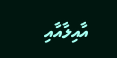އާއިލާއާއި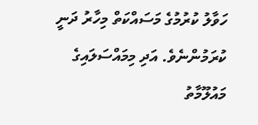ހަވާލު ކުރުމުގެ މަސައްކަތް މިހާރު ދަނީ ކުރަމުންނެވެ. އަދި މިމައްސަލައިގެ މައުލޫމާތު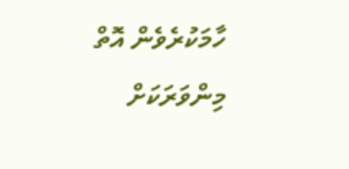ހާމަކުރެވެން އޮތް މިންވަރަކަށް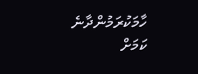ހާމަކުރަމުންދާނެ ކަމަށް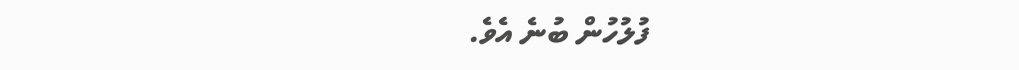ފުލުހުން ބުނެ އެވެ.